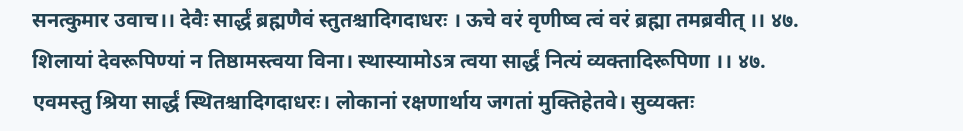सनत्कुमार उवाच।। देवैः सार्द्धं ब्रह्मणैवं स्तुतश्चादिगदाधरः । ऊचे वरं वृणीष्व त्वं वरं ब्रह्मा तमब्रवीत् ।। ४७.
शिलायां देवरूपिण्यां न तिष्ठामस्त्वया विना। स्थास्यामोऽत्र त्वया सार्द्धं नित्यं व्यक्तादिरूपिणा ।। ४७.
एवमस्तु श्रिया सार्द्धं स्थितश्चादिगदाधरः। लोकानां रक्षणार्थाय जगतां मुक्तिहेतवे। सुव्यक्तः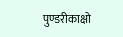पुण्डरीकाक्षो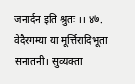जनार्दन इति श्रुतः ।। ४७.
वेदैरगम्या या मूर्त्तिरादिभूता सनातनी। सुव्यक्ता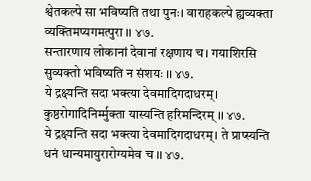श्वेतकल्पे सा भविष्यति तथा पुनः। वाराहकल्पे ह्यव्यक्ता व्यक्तिमप्यगमत्पुरा ।। ४७.
सन्तारणाय लोकानां देवानां रक्षणाय च। गयाशिरसि सुव्यक्तो भविष्यति न संशयः ।। ४७.
ये द्रक्ष्यन्ति सदा भक्त्या देवमादिगदाधरम्। कुष्ठरोगादिनिर्म्मुक्ता यास्यन्ति हरिमन्दिरम् ।। ४७.
ये द्रक्ष्यन्ति सदा भक्त्या देवमादिगदाधरम्। ते प्राप्स्यन्ति धनं धान्यमायुरारोग्यमेव च ।। ४७.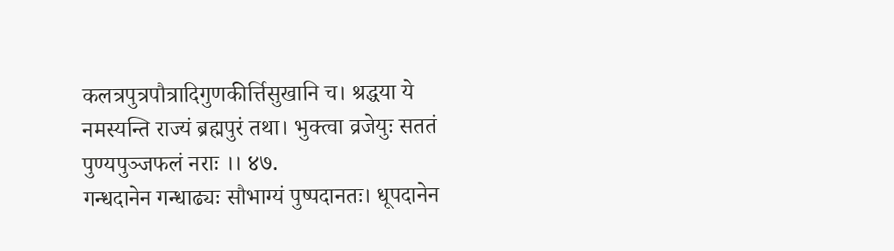कलत्रपुत्रपौत्रादिगुणकीर्त्तिसुखानि च। श्रद्धया ये नमस्यन्ति राज्यं ब्रह्मपुरं तथा। भुक्त्वा व्रजेयुः सततं पुण्यपुञ्जफलं नराः ।। ४७.
गन्धदानेन गन्धाढ्यः सौभाग्यं पुष्पदानतः। धूपदानेन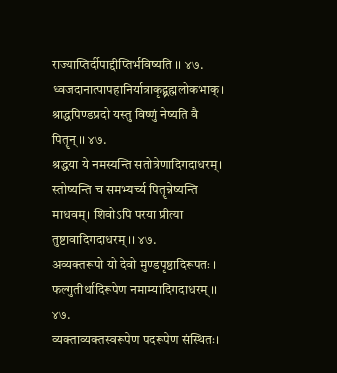राज्याप्तिर्दीपाद्दीप्तिर्भविष्यति ।। ४७.
ध्वजदानात्पापहानिर्यात्राकृद्ब्रह्मलोकभाक्। श्राद्धपिण्डप्रदो यस्तु विष्णुं नेष्यति वै पितॄन् ।। ४७.
श्रद्धया ये नमस्यन्ति सतोत्रेणादिगदाधरम्। स्तोष्यन्ति च समभ्यर्च्य पितॄन्नेष्यन्ति माधवम्। शिवोऽपि परया प्रीत्या तुष्टावादिगदाधरम् ।। ४७.
अव्यक्तरूपो यो देवो मुण्डपृष्ठादिरूपतः । फल्गुतीर्थादिरूपेण नमाम्यादिगदाधरम् ।। ४७.
व्यक्ताव्यक्तस्वरूपेण पदरूपेण संस्थितः।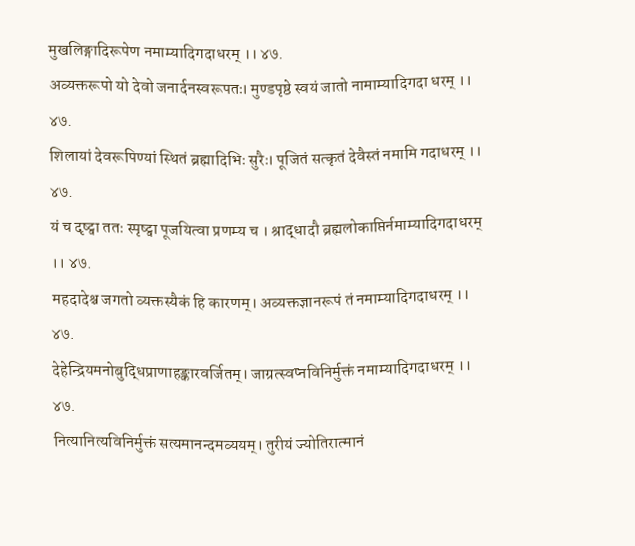मुखलिङ्गादिरूपेण नमाम्यादिगदाधरम् ।। ४७.
अव्यक्तरूपो यो देवो जनार्दनस्वरूपतः। मुण्डपृष्ठे स्वयं जातो नामाम्यादिगदा धरम् ।। ४७.
शिलायां देवरूपिण्यां स्थितं ब्रह्मादिभिः सुरैः। पूजितं सत्कृतं देवैस्तं नमामि गदाधरम् ।। ४७.
यं च दृष्ट्वा ततः स्पृष्ट्वा पूजयित्वा प्रणम्य च । श्राद्धादौ ब्रह्मलोकाप्तिर्नमाम्यादिगदाधरम् ।। ४७.
महदादेश्च जगतो व्यक्तस्यैकं हि कारणम्। अव्यक्तज्ञानरूपं तं नमाम्यादिगदाधरम् ।। ४७.
देहेन्द्रियमनोबुद्धिप्राणाहङ्कारवर्जितम्। जाग्रत्स्वप्नविनिर्मुक्तं नमाम्यादिगदाधरम् ।। ४७.
नित्यानित्यविनिर्मुक्तं सत्यमानन्दमव्ययम्। तुरीयं ज्योतिरात्मानं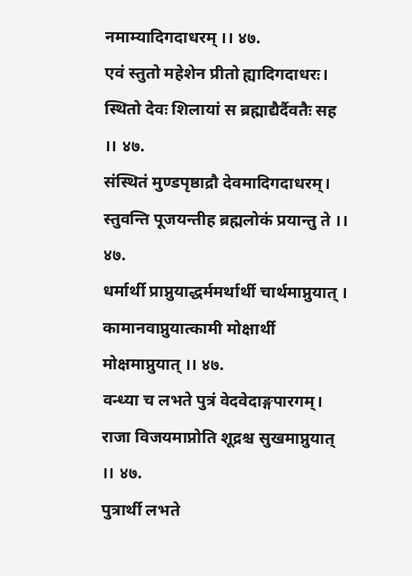नमाम्यादिगदाधरम् ।। ४७.
एवं स्तुतो महेशेन प्रीतो ह्यादिगदाधरः। स्थितो देवः शिलायां स ब्रह्माद्यैर्दैवतैः सह ।। ४७.
संस्थितं मुण्डपृष्ठाद्रौ देवमादिगदाधरम्। स्तुवन्ति पूजयन्तीह ब्रह्मलोकं प्रयान्तु ते ।। ४७.
धर्मार्थी प्राप्नुयाद्धर्ममर्थार्थी चार्थमाप्नुयात् । कामानवाप्नुयात्कामी मोक्षार्थी मोक्षमाप्नुयात् ।। ४७.
वन्ध्या च लभते पुत्रं वेदवेदाङ्गपारगम्। राजा विजयमाप्नोति शूद्रश्च सुखमाप्नुयात् ।। ४७.
पुत्रार्थी लभते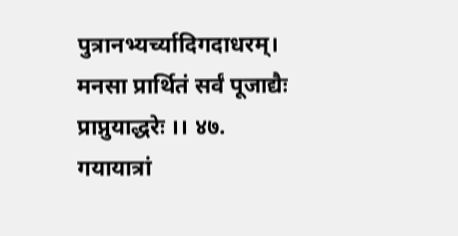पुत्रानभ्यर्च्यादिगदाधरम्। मनसा प्रार्थितं सर्वं पूजाद्यैः प्राप्नुयाद्धरेः ।। ४७.
गयायात्रां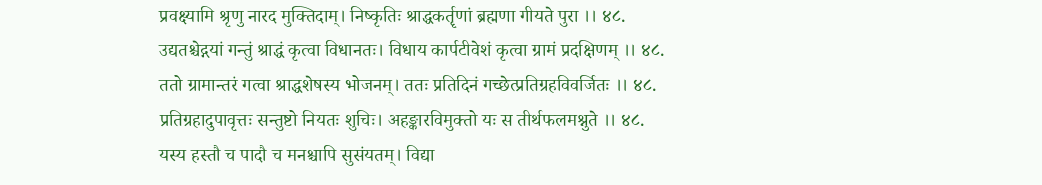प्रवक्ष्यामि श्रृणु नारद मुक्तिदाम्। निष्कृतिः श्राद्धकर्तॄणां ब्रह्मणा गीयते पुरा ।। ४८.
उद्यतश्चेद्गयां गन्तुं श्राद्धं कृत्वा विधानतः। विधाय कार्पटीवेशं कृत्वा ग्रामं प्रदक्षिणम् ।। ४८.
ततो ग्रामान्तरं गत्वा श्राद्धशेषस्य भोजनम्। ततः प्रतिदिनं गच्छेत्प्रतिग्रहविवर्जितः ।। ४८.
प्रतिग्रहादुपावृत्तः सन्तुष्टो नियतः शुचिः। अहङ्कारविमुक्तो यः स तीर्थफलमश्नुते ।। ४८.
यस्य हस्तौ च पादौ च मनश्चापि सुसंयतम्। विद्या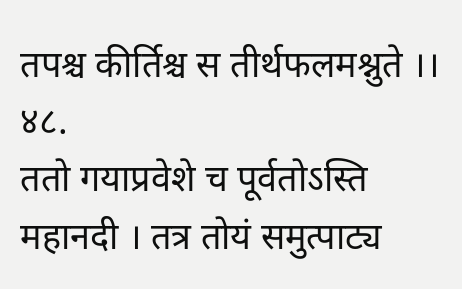तपश्च कीर्तिश्च स तीर्थफलमश्नुते ।। ४८.
ततो गयाप्रवेशे च पूर्वतोऽस्ति महानदी । तत्र तोयं समुत्पाट्य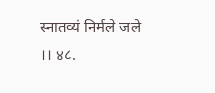स्नातव्यं निर्मले जले ।। ४८.